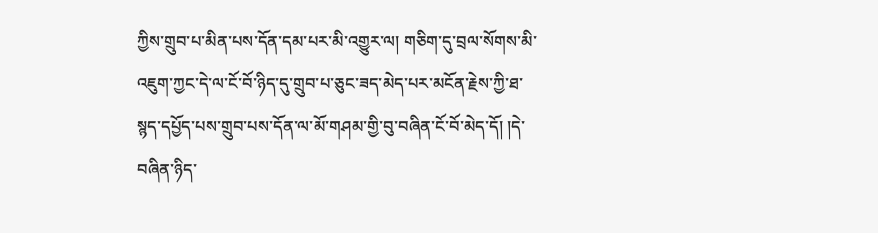ཀྱིས་གྲུབ་པ་མིན་པས་དོན་དམ་པར་མི་འགྱུར་ལ། གཅིག་དུ་བྲལ་སོགས་མི་འཇུག་ཀྱང་དེ་ལ་ངོ་བོ་ཉིད་དུ་གྲུབ་པ་ཅུང་ཟད་མེད་པར་མངོན་རྗེས་ཀྱི་ཐ་སྙད་དཔྱོད་པས་གྲུབ་པས་དོན་ལ་མོ་གཤམ་གྱི་བུ་བཞིན་ངོ་བོ་མེད་དོ། །དེ་བཞིན་ཉིད་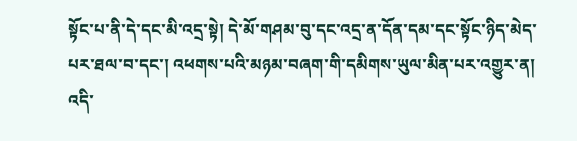སྟོང་པ་ནི་དེ་དང་མི་འདྲ་སྟེ། དེ་མོ་གཤམ་བུ་དང་འདྲ་ན་དོན་དམ་དང་སྟོང་ཉིད་མེད་པར་ཐལ་བ་དང་། འཕགས་པའི་མཉམ་བཞག་གི་དམིགས་ཡུལ་མིན་པར་འགྱུར་ན། འདི་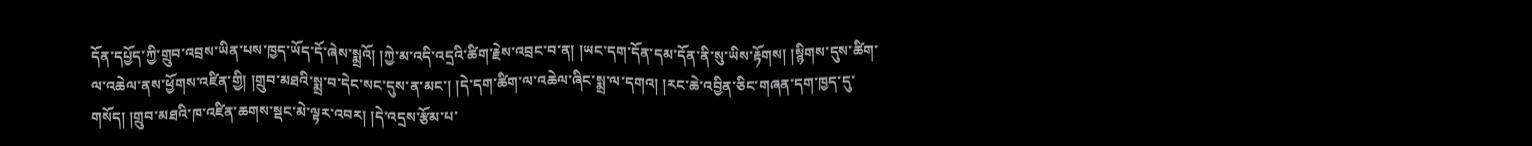དོན་དཔྱོད་ཀྱི་གྲུབ་འབྲས་ཡིན་པས་ཁྱད་ཡོད་དོ་ཞེས་སྨྲའོ། །ཀྱེ་མ་འདི་འདྲའི་ཚིག་རྗེས་འབྲང་བ་ན། །ཡང་དག་དོན་དམ་དོན་ནི་སུ་ཡིས་རྟོགས། །སྙིགས་དུས་ཚིག་ལ་འཆེལ་ནས་ཕྱོགས་འཛིན་གྱི། །གྲུབ་མཐའི་སྨྲ་བ་དེང་སང་དུས་ན་མང་། །དེ་དག་ཚིག་ལ་འཆེལ་ཞིང་སྨྲ་ལ་དགའ། །རང་ཆེ་འབྱིན་ཅིང་གཞན་དག་ཁྱད་དུ་གསོད། །གྲུབ་མཐའི་ཁ་འཛིན་ཆགས་སྡང་མེ་ལྟར་འབར། །དེ་འདྲས་རྩོམ་པ་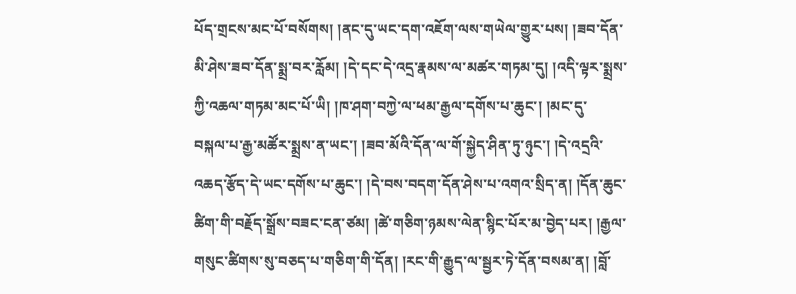པོད་གྲངས་མང་པོ་བསོགས། །ནང་དུ་ཡང་དག་འཇོག་ལས་གཡེལ་གྱུར་པས། །ཟབ་དོན་མི་ཤེས་ཟབ་དོན་སྨྲ་བར་རློམ། །དེ་དང་དེ་འདྲ་རྣམས་ལ་མཚར་གཏམ་དུ། །འདི་ལྟར་སྨྲས་ཀྱི་འཆལ་གཏམ་མང་པོ་ཡི། །ཁ་ཤག་བཀྱེ་ལ་ཕམ་རྒྱལ་དགོས་པ་ཆུང་། །མང་དུ་
བསྐལ་པ་རྒྱ་མཚོར་སྨྲས་ན་ཡང་། །ཟབ་མོའི་དོན་ལ་གོ་སྐྱེད་ཤིན་ཏུ་ཉུང་། །དེ་འདྲའི་འཆད་རྩོད་དེ་ཡང་དགོས་པ་ཆུང་། །དེ་བས་བདག་དོན་ཤེས་པ་འགའ་སྲིད་ན། །དོན་ཆུང་ཚིག་གི་བརྗོད་སྒྲོས་བཟང་ངན་ཙམ། །ཚེ་གཅིག་ཉམས་ལེན་སྙིང་པོར་མ་བྱེད་པར། །རྒྱལ་གསུང་ཚིགས་སུ་བཅད་པ་གཅིག་གི་དོན། །རང་གི་རྒྱུད་ལ་སྦྱར་ཏེ་དོན་བསམ་ན། །བློ་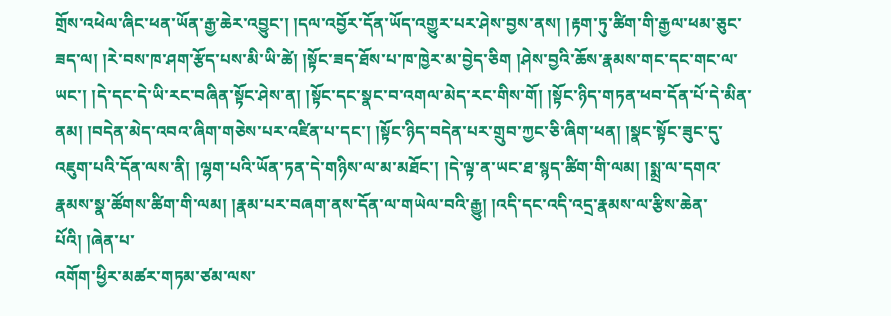གྲོས་འཕེལ་ཞིང་ཕན་ཡོན་རྒྱ་ཆེར་འབྱུང་། །དལ་འབྱོར་དོན་ཡོད་འགྱུར་པར་ཤེས་བྱས་ནས། །རྟག་ཏུ་ཚིག་གི་རྒྱལ་ཕམ་ཅུང་ཟད་ལ། །རེ་བས་ཁ་ཤག་རྩོད་པས་མི་ཡི་ཚེ། །སྟོང་ཟད་ཐོས་པ་ཁ་ཁྱེར་མ་བྱེད་ཅིག །ཤེས་བྱའི་ཆོས་རྣམས་གང་དང་གང་ལ་ཡང་། །དེ་དང་དེ་ཡི་རང་བཞིན་སྟོང་ཤེས་ན། །སྟོང་དང་སྣང་བ་འགལ་མེད་རང་གིས་གོ། །སྟོང་ཉིད་གཏན་ཕབ་དོན་པོ་དེ་མིན་ནམ། །བདེན་མེད་འབའ་ཞིག་གཅེས་པར་འཛིན་པ་དང་། །སྟོང་ཉིད་བདེན་པར་གྲུབ་ཀྱང་ཅི་ཞིག་ཕན། །སྣང་སྟོང་ཟུང་དུ་འཇུག་པའི་དོན་ལས་ནི། །ལྷག་པའི་ཡོན་ཏན་དེ་གཉིས་ལ་མ་མཐོང་། །དེ་ལྟ་ན་ཡང་ཐ་སྙད་ཚིག་གི་ལམ། །སྨྲ་ལ་དགའ་རྣམས་སྣ་ཚོགས་ཚིག་གི་ལམ། །རྣམ་པར་བཞག་ནས་དོན་ལ་གཡེལ་བའི་རྒྱུ། །འདི་དང་འདི་འདྲ་རྣམས་ལ་རྩིས་ཆེན་པོའི། །ཞེན་པ་
འགོག་ཕྱིར་མཚར་གཏམ་ཙམ་ལས་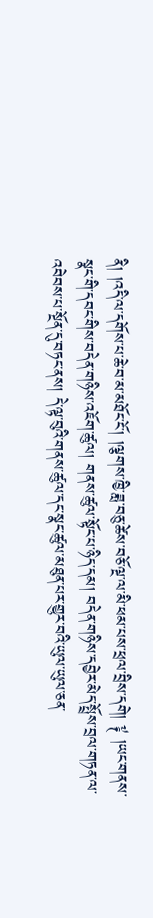ནི། །འདི་ལ་དགོས་པ་ཆེ་བ་མ་མཐོང་ངོ་། །ལྕགས་ཁྱི་ཟླ་བཅུ་ཚེས་བཅོ་ལྔ་ལ་མི་ཕམ་པས་ཕྲལ་བྲིས་དགེ། ༈ །ཡང་གནས་སྣང་གི་དབང་གིས་བདེན་གཉིས་འཇོག་ཚུལ། གནས་ཚུལ་སྟོང་པ་ཉིད་དམ། བདེན་གཉིས་དབྱེར་མེད་སྤྲོས་བྲལ་གཏན་ལ་འབེབས་པ་སྔོན་དུ་བཏང་ནས། དེ་ལྟ་བུའི་གནས་ཚུལ་དང་སྣང་ཚུལ་མཐུན་པར་གྱུར་བའི་ཡུལ་ཡུལ་ཅན་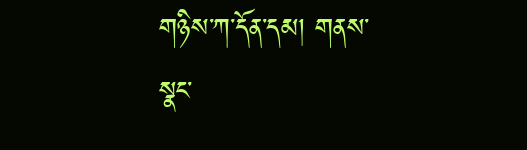གཉིས་ཀ་དོན་དམ། གནས་སྣང་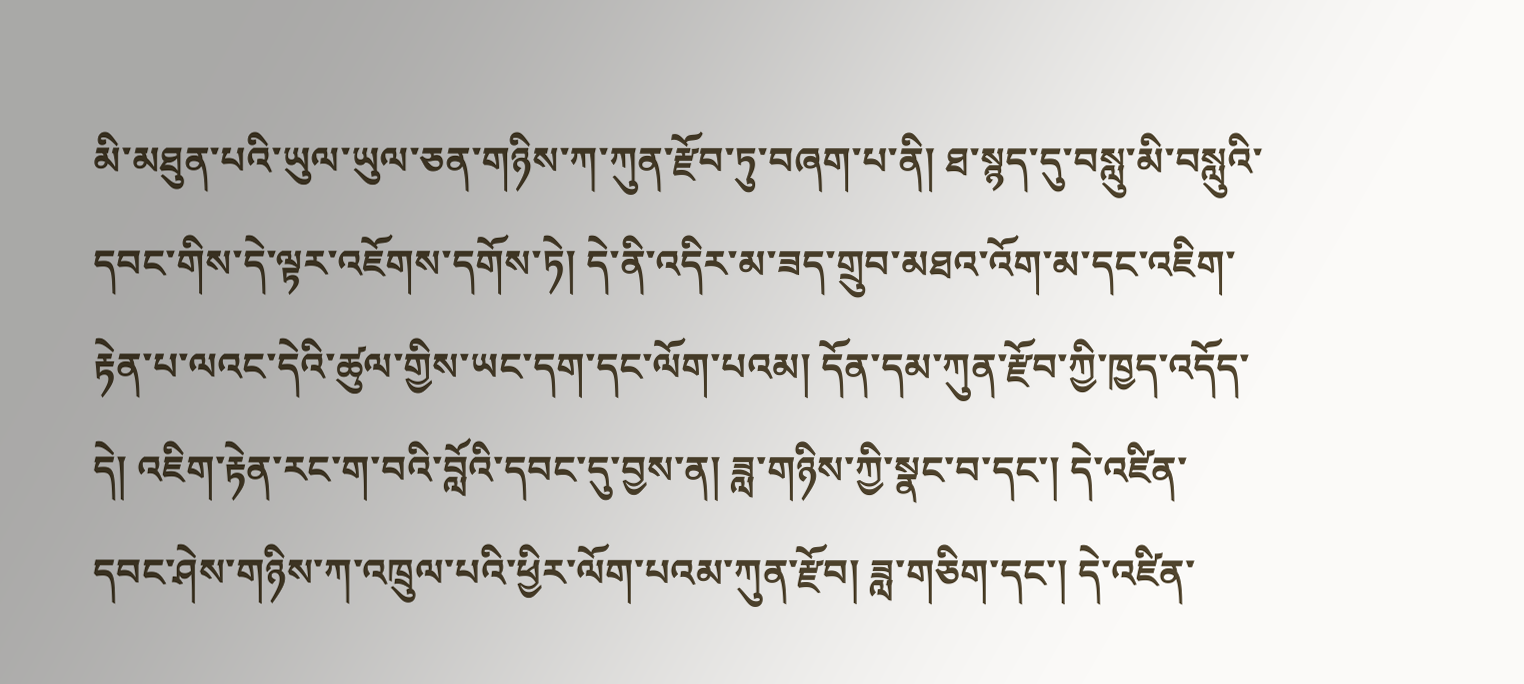མི་མཐུན་པའི་ཡུལ་ཡུལ་ཅན་གཉིས་ཀ་ཀུན་རྫོབ་ཏུ་བཞག་པ་ནི། ཐ་སྙད་དུ་བསླུ་མི་བསླུའི་དབང་གིས་དེ་ལྟར་འཇོགས་དགོས་ཏེ། དེ་ནི་འདིར་མ་ཟད་གྲུབ་མཐའ་འོག་མ་དང་འཇིག་རྟེན་པ་ལའང་དེའི་ཚུལ་གྱིས་ཡང་དག་དང་ལོག་པའམ། དོན་དམ་ཀུན་རྫོབ་ཀྱི་ཁྱད་འདོད་དེ། འཇིག་རྟེན་རང་ག་བའི་བློའི་དབང་དུ་བྱས་ན། ཟླ་གཉིས་ཀྱི་སྣང་བ་དང་། དེ་འཛིན་དབང་ཤེས་གཉིས་ཀ་འཁྲུལ་པའི་ཕྱིར་ལོག་པའམ་ཀུན་རྫོབ། ཟླ་གཅིག་དང་། དེ་འཛིན་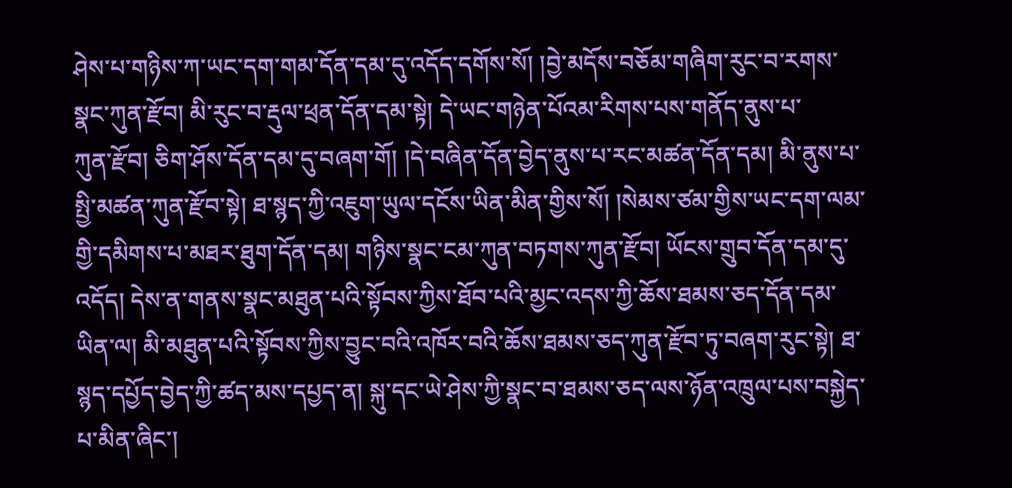ཤེས་པ་གཉིས་ཀ་ཡང་དག་གམ་དོན་དམ་དུ་འདོད་དགོས་སོ། །བྱེ་མདོས་བཅོམ་གཞིག་རུང་བ་རགས་སྣང་ཀུན་རྫོབ། མི་རུང་བ་རྡུལ་ཕྲན་དོན་དམ་སྟེ། དེ་ཡང་གཉེན་པོའམ་རིགས་པས་གནོད་ནུས་པ་
ཀུན་རྫོབ། ཅིག་ཤོས་དོན་དམ་དུ་བཞག་གོ། །དེ་བཞིན་དོན་བྱེད་ནུས་པ་རང་མཚན་དོན་དམ། མི་ནུས་པ་སྤྱི་མཚན་ཀུན་རྫོབ་སྟེ། ཐ་སྙད་ཀྱི་འཇུག་ཡུལ་དངོས་ཡིན་མིན་གྱིས་སོ། །སེམས་ཙམ་གྱིས་ཡང་དག་ལམ་གྱི་དམིགས་པ་མཐར་ཐུག་དོན་དམ། གཉིས་སྣང་ངམ་ཀུན་བཏགས་ཀུན་རྫོབ། ཡོངས་གྲུབ་དོན་དམ་དུ་འདོད། དེས་ན་གནས་སྣང་མཐུན་པའི་སྟོབས་ཀྱིས་ཐོབ་པའི་མྱང་འདས་ཀྱི་ཆོས་ཐམས་ཅད་དོན་དམ་ཡིན་ལ། མི་མཐུན་པའི་སྟོབས་ཀྱིས་བྱུང་བའི་འཁོར་བའི་ཆོས་ཐམས་ཅད་ཀུན་རྫོབ་ཏུ་བཞག་རུང་སྟེ། ཐ་སྙད་དཔྱོད་བྱེད་ཀྱི་ཚད་མས་དཔྱད་ན། སྐུ་དང་ཡེ་ཤེས་ཀྱི་སྣང་བ་ཐམས་ཅད་ལས་ཉོན་འཁྲུལ་པས་བསྐྱེད་པ་མིན་ཞིང་།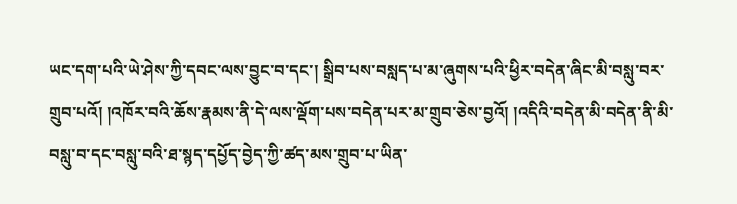ཡང་དག་པའི་ཡེ་ཤེས་ཀྱི་དབང་ལས་བྱུང་བ་དང་། སྒྲིབ་པས་བསླད་པ་མ་ཞུགས་པའི་ཕྱིར་བདེན་ཞིང་མི་བསླུ་བར་གྲུབ་པའོ། །འཁོར་བའི་ཆོས་རྣམས་ནི་དེ་ལས་ལྡོག་པས་བདེན་པར་མ་གྲུབ་ཅེས་བྱའོ། །འདིའི་བདེན་མི་བདེན་ནི་མི་བསླུ་བ་དང་བསླུ་བའི་ཐ་སྙད་དཔྱོད་བྱེད་ཀྱི་ཚད་མས་གྲུབ་པ་ཡིན་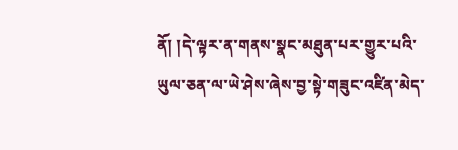ནོ། །དེ་ལྟར་ན་གནས་སྣང་མཐུན་པར་གྱུར་པའི་ཡུལ་ཅན་ལ་ཡེ་ཤེས་ཞེས་བྱ་སྟེ་གཟུང་འཛིན་མེད་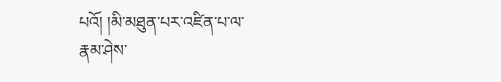པའོ། །མི་མཐུན་པར་འཛིན་པ་ལ་
རྣམ་ཤེས་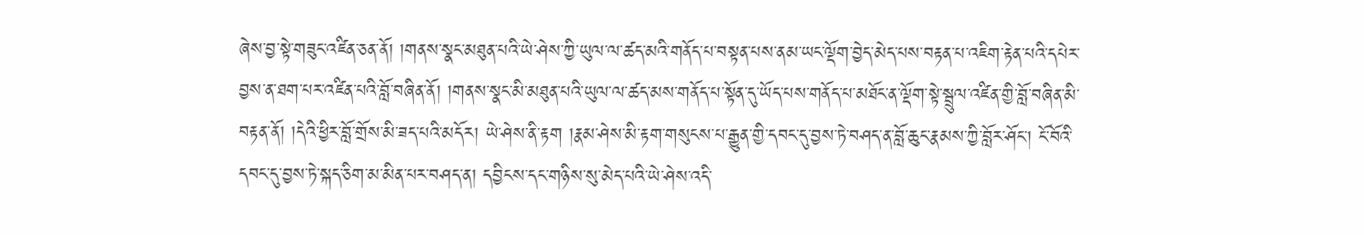ཞེས་བྱ་སྟེ་གཟུང་འཛིན་ཅན་ནོ། །གནས་སྣང་མཐུན་པའི་ཡེ་ཤེས་ཀྱི་ཡུལ་ལ་ཚད་མའི་གནོད་པ་བསྟན་པས་ནམ་ཡང་ལྡོག་བྱེད་མེད་པས་བརྟན་པ་འཇིག་རྟེན་པའི་དཔེར་བྱས་ན་ཐག་པར་འཛིན་པའི་བློ་བཞིན་ནོ། །གནས་སྣང་མི་མཐུན་པའི་ཡུལ་ལ་ཚད་མས་གནོད་པ་སྟོན་དུ་ཡོད་པས་གནོད་པ་མཐོང་ན་ལྡོག་སྟེ་སྦྲུལ་འཛིན་གྱི་བློ་བཞིན་མི་བརྟན་ནོ། །དེའི་ཕྱིར་བློ་གྲོས་མི་ཟད་པའི་མདོར། ཡེ་ཤེས་ནི་རྟག །རྣམ་ཤེས་མི་རྟག་གསུངས་པ་རྒྱུན་གྱི་དབང་དུ་བྱས་ཏེ་བཤད་ན་བློ་ཆུང་རྣམས་ཀྱི་བློར་ཤོང་། ངོ་བོའི་དབང་དུ་བྱས་ཏེ་སྐད་ཅིག་མ་མིན་པར་བཤད་ན། དབྱིངས་དང་གཉིས་སུ་མེད་པའི་ཡེ་ཤེས་འདི་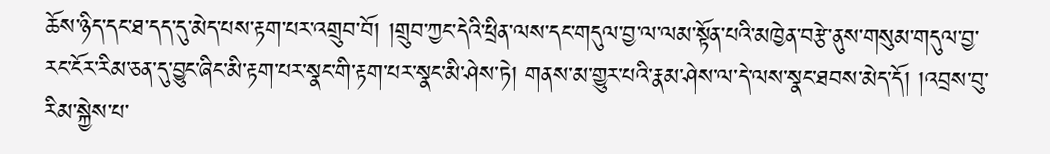ཆོས་ཉིད་དང་ཐ་དད་དུ་མེད་པས་རྟག་པར་འགྲུབ་བོ། །གྲུབ་ཀྱང་དེའི་ཕྲིན་ལས་དང་གདུལ་བྱ་ལ་ལམ་སྟོན་པའི་མཁྱེན་བརྩེ་ནུས་གསུམ་གདུལ་བྱ་རང་ངོར་རིམ་ཅན་དུ་བྱུང་ཞིང་མི་རྟག་པར་སྣང་གི་རྟག་པར་སྣང་མི་ཤེས་ཏེ། གནས་མ་གྱུར་པའི་རྣམ་ཤེས་ལ་དེ་ལས་སྣང་ཐབས་མེད་དོ། །འབྲས་བུ་རིམ་སྐྱེས་པ་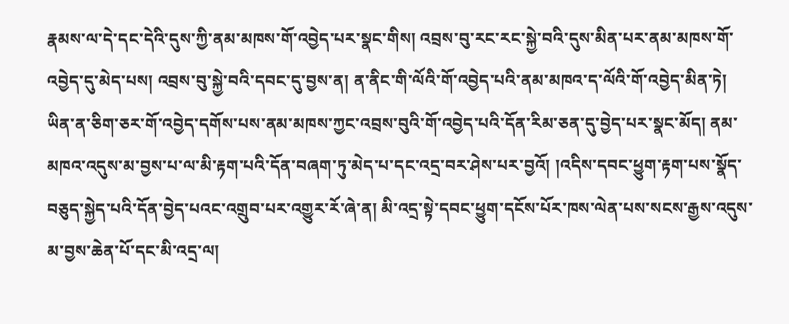རྣམས་ལ་དེ་དང་དེའི་དུས་ཀྱི་ནམ་མཁས་གོ་འབྱེད་པར་སྣང་གིས། འབྲས་བུ་རང་རང་སྐྱེ་བའི་དུས་མིན་པར་ནམ་མཁས་གོ་
འབྱེད་དུ་མེད་པས། འབྲས་བུ་སྐྱེ་བའི་དབང་དུ་བྱས་ན། ན་ནིང་གི་ལོའི་གོ་འབྱེད་པའི་ནམ་མཁའ་ད་ལོའི་གོ་འབྱེད་མིན་ཏེ། ཡིན་ན་ཅིག་ཅར་གོ་འབྱེད་དགོས་པས་ནམ་མཁས་ཀྱང་འབྲས་བུའི་གོ་འབྱེད་པའི་དོན་རིམ་ཅན་དུ་བྱེད་པར་སྣང་མོད། ནམ་མཁའ་འདུས་མ་བྱས་པ་ལ་མི་རྟག་པའི་དོན་བཞག་ཏུ་མེད་པ་དང་འདྲ་བར་ཤེས་པར་བྱའོ། །འདིས་དབང་ཕྱུག་རྟག་པས་སྣོད་བཅུད་སྐྱེད་པའི་དོན་བྱེད་པའང་འགྲུབ་པར་འགྱུར་རོ་ཞེ་ན། མི་འདྲ་སྟེ་དབང་ཕྱུག་དངོས་པོར་ཁས་ལེན་པས་སངས་རྒྱས་འདུས་མ་བྱས་ཆེན་པོ་དང་མི་འདྲ་ལ།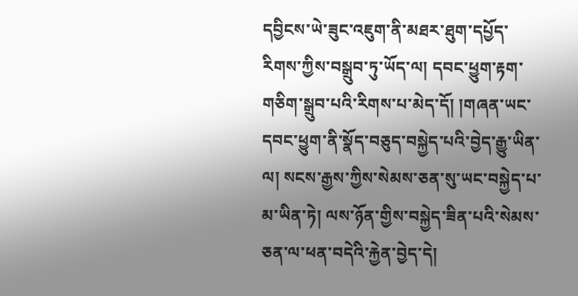དབྱིངས་ཡེ་ཟུང་འཇུག་ནི་མཐར་ཐུག་དཔྱོད་རིགས་ཀྱིས་བསྒྲུབ་ཏུ་ཡོད་ལ། དབང་ཕྱུག་རྟག་གཅིག་སྒྲུབ་པའི་རིགས་པ་མེད་དོ། །གཞན་ཡང་དབང་ཕྱུག་ནི་སྣོད་བཅུད་བསྐྱེད་པའི་བྱེད་རྒྱུ་ཡིན་ལ། སངས་རྒྱས་ཀྱིས་སེམས་ཅན་སུ་ཡང་བསྐྱེད་པ་མ་ཡིན་ཏེ། ལས་ཉོན་གྱིས་བསྐྱེད་ཟིན་པའི་སེམས་ཅན་ལ་ཕན་བདེའི་རྐྱེན་བྱེད་དེ།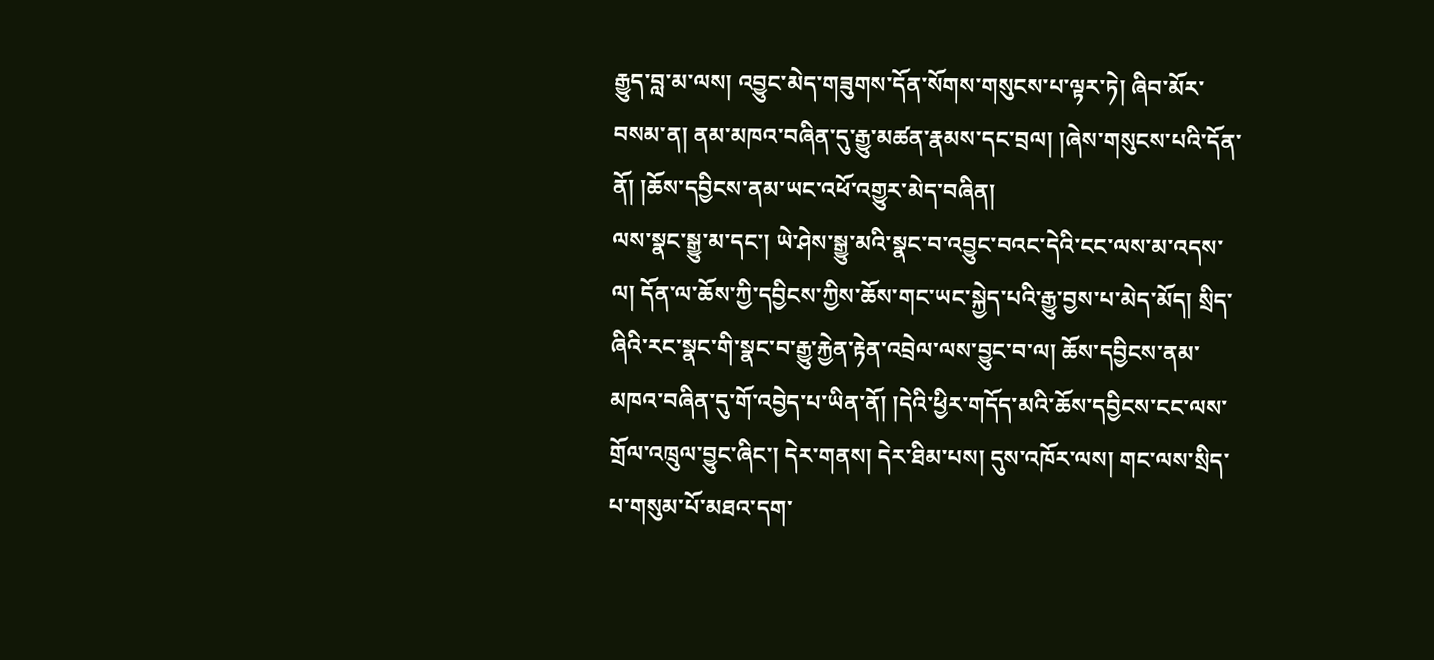རྒྱུད་བླ་མ་ལས། འབྱུང་མེད་གཟུགས་དོན་སོགས་གསུངས་པ་ལྟར་ཏེ། ཞིབ་མོར་བསམ་ན། ནམ་མཁའ་བཞིན་དུ་རྒྱུ་མཚན་རྣམས་དང་བྲལ། །ཞེས་གསུངས་པའི་དོན་ནོ། །ཆོས་དབྱིངས་ནམ་ཡང་འཕོ་འགྱུར་མེད་བཞིན།
ལས་སྣང་སྒྱུ་མ་དང་། ཡེ་ཤེས་སྒྱུ་མའི་སྣང་བ་འབྱུང་བའང་དེའི་ངང་ལས་མ་འདས་ལ། དོན་ལ་ཆོས་ཀྱི་དབྱིངས་ཀྱིས་ཆོས་གང་ཡང་སྐྱེད་པའི་རྒྱུ་བྱས་པ་མེད་མོད། སྲིད་ཞིའི་རང་སྣང་གི་སྣང་བ་རྒྱུ་རྐྱེན་རྟེན་འབྲེལ་ལས་བྱུང་བ་ལ། ཆོས་དབྱིངས་ནམ་མཁའ་བཞིན་དུ་གོ་འབྱེད་པ་ཡིན་ནོ། །དེའི་ཕྱིར་གདོད་མའི་ཆོས་དབྱིངས་ངང་ལས་གྲོལ་འཁྲུལ་བྱུང་ཞིང་། དེར་གནས། དེར་ཐིམ་པས། དུས་འཁོར་ལས། གང་ལས་སྲིད་པ་གསུམ་པོ་མཐའ་དག་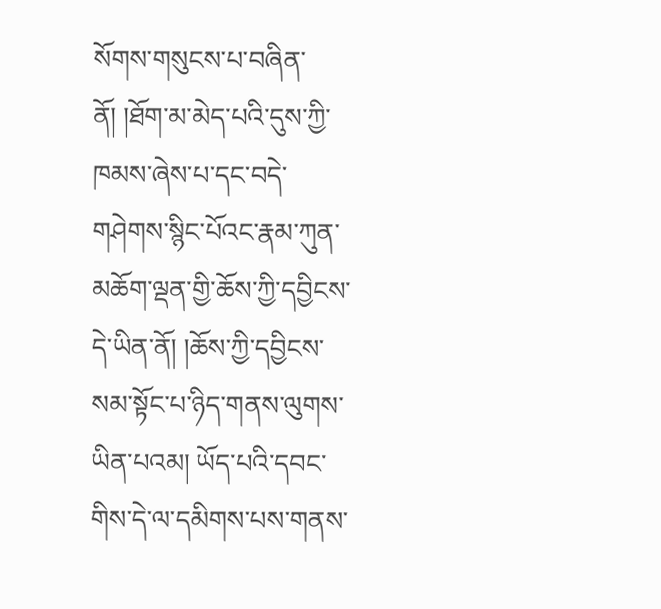སོགས་གསུངས་པ་བཞིན་ནོ། །ཐོག་མ་མེད་པའི་དུས་ཀྱི་ཁམས་ཞེས་པ་དང་བདེ་གཤེགས་སྙིང་པོའང་རྣམ་ཀུན་མཆོག་ལྡན་གྱི་ཆོས་ཀྱི་དབྱིངས་དེ་ཡིན་ནོ། །ཆོས་ཀྱི་དབྱིངས་སམ་སྟོང་པ་ཉིད་གནས་ལུགས་ཡིན་པའམ། ཡོད་པའི་དབང་གིས་དེ་ལ་དམིགས་པས་གནས་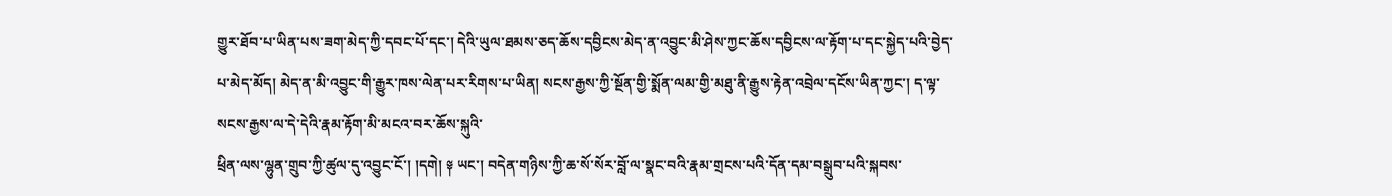གྱུར་ཐོབ་པ་ཡིན་པས་ཟག་མེད་ཀྱི་དབང་པོ་དང་། དེའི་ཡུལ་ཐམས་ཅད་ཆོས་དབྱིངས་མེད་ན་འབྱུང་མི་ཤེས་ཀྱང་ཆོས་དབྱིངས་ལ་རྟོག་པ་དང་སྐྱེད་པའི་བྱེད་པ་མེད་མོད། མེད་ན་མི་འབྱུང་གི་རྒྱུར་ཁས་ལེན་པར་རིགས་པ་ཡིན། སངས་རྒྱས་ཀྱི་སྔོན་གྱི་སྨོན་ལམ་གྱི་མཐུ་ནི་རྒྱུས་རྟེན་འབྲེལ་དངོས་ཡིན་ཀྱང་། ད་ལྟ་སངས་རྒྱས་ལ་དེ་དེའི་རྣམ་རྟོག་མི་མངའ་བར་ཆོས་སྐུའི་
ཕྲིན་ལས་ལྷུན་གྲུབ་ཀྱི་ཚུལ་དུ་འབྱུང་ངོ་། །དགེ། ༈ ཡང་། བདེན་གཉིས་ཀྱི་ཆ་སོ་སོར་བློ་ལ་སྣང་བའི་རྣམ་གྲངས་པའི་དོན་དམ་བསྒྲུབ་པའི་སྐབས་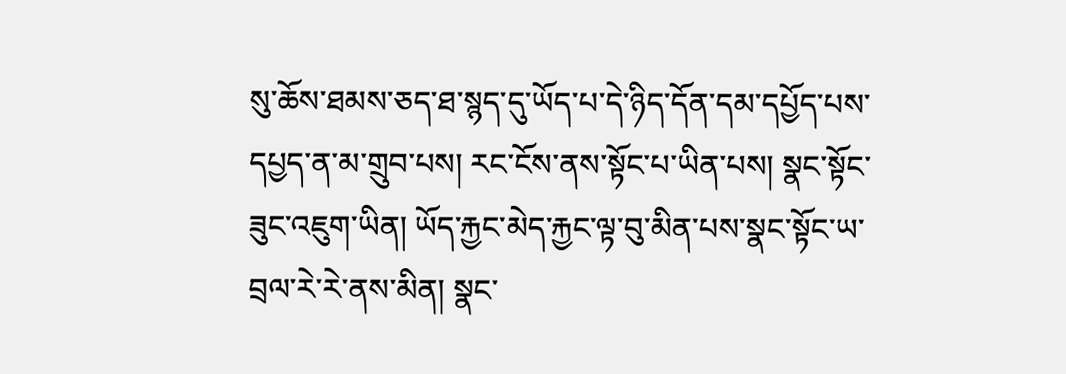སུ་ཆོས་ཐམས་ཅད་ཐ་སྙད་དུ་ཡོད་པ་དེ་ཉིད་དོན་དམ་དཔྱོད་པས་དཔྱད་ན་མ་གྲུབ་པས། རང་ངོས་ནས་སྟོང་པ་ཡིན་པས། སྣང་སྟོང་ཟུང་འཇུག་ཡིན། ཡོད་རྐྱང་མེད་རྐྱང་ལྟ་བུ་མིན་པས་སྣང་སྟོང་ཡ་བྲལ་རེ་རེ་ནས་མིན། སྣང་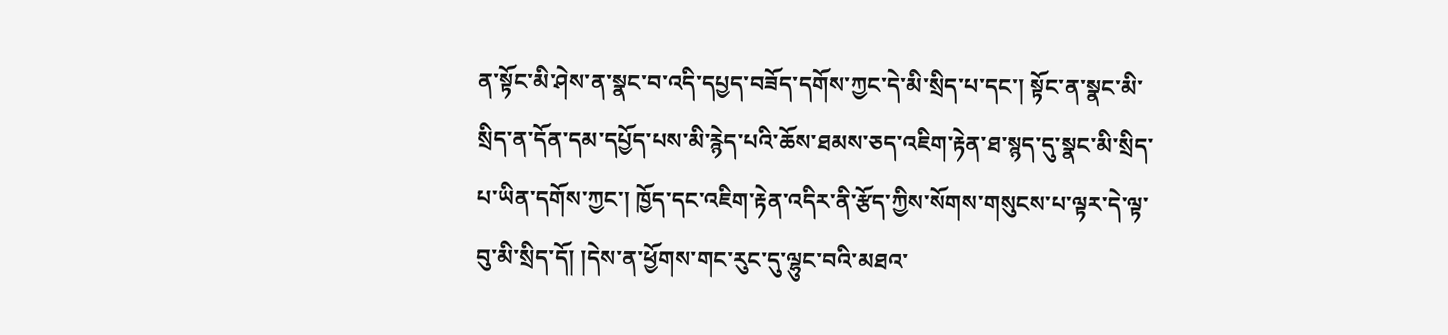ན་སྟོང་མི་ཤེས་ན་སྣང་བ་འདི་དཔྱད་བཟོད་དགོས་ཀྱང་དེ་མི་སྲིད་པ་དང་། སྟོང་ན་སྣང་མི་སྲིད་ན་དོན་དམ་དཔྱོད་པས་མི་རྙེད་པའི་ཆོས་ཐམས་ཅད་འཇིག་རྟེན་ཐ་སྙད་དུ་སྣང་མི་སྲིད་པ་ཡིན་དགོས་ཀྱང་། ཁྱོད་དང་འཇིག་རྟེན་འདིར་ནི་རྩོད་ཀྱིས་སོགས་གསུངས་པ་ལྟར་དེ་ལྟ་བུ་མི་སྲིད་དོ། །དེས་ན་ཕྱོགས་གང་རུང་དུ་ལྷུང་བའི་མཐའ་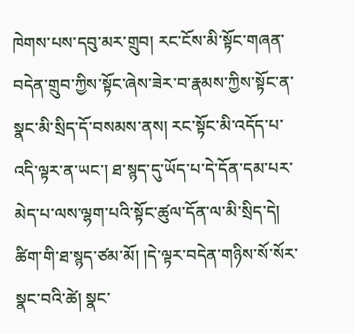ཁེགས་པས་དབུ་མར་གྲུབ། རང་ངོས་མི་སྟོང་གཞན་བདེན་གྲུབ་ཀྱིས་སྟོང་ཞེས་ཟེར་བ་རྣམས་ཀྱིས་སྟོང་ན་སྣང་མི་སྲིད་དོ་བསམས་ནས། རང་སྟོང་མི་འདོད་པ་འདི་ལྟར་ན་ཡང་། ཐ་སྙད་དུ་ཡོད་པ་དེ་དོན་དམ་པར་མེད་པ་ལས་ལྷག་པའི་སྟོང་ཚུལ་དོན་ལ་མི་སྲིད་དེ། ཚིག་གི་ཐ་སྙད་ཙམ་མོ། །དེ་ལྟར་བདེན་གཉིས་སོ་སོར་སྣང་བའི་ཚེ། སྣང་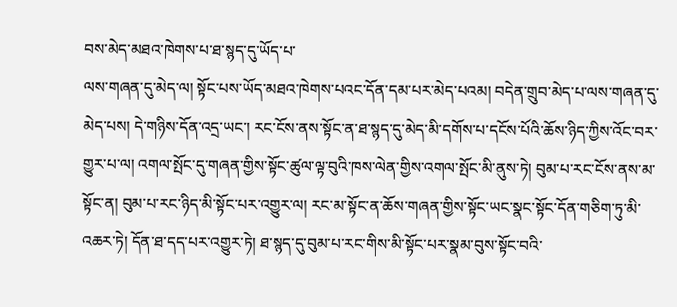བས་མེད་མཐའ་ཁེགས་པ་ཐ་སྙད་དུ་ཡོད་པ་
ལས་གཞན་དུ་མེད་ལ། སྟོང་པས་ཡོད་མཐའ་ཁེགས་པའང་དོན་དམ་པར་མེད་པའམ། བདེན་གྲུབ་མེད་པ་ལས་གཞན་དུ་མེད་པས། དེ་གཉིས་དོན་འདྲ་ཡང་། རང་ངོས་ནས་སྟོང་ན་ཐ་སྙད་དུ་མེད་མི་དགོས་པ་དངོས་པོའི་ཆོས་ཉིད་ཀྱིས་འོང་བར་གྱུར་པ་ལ། འགལ་སྤོང་དུ་གཞན་གྱིས་སྟོང་ཚུལ་ལྟ་བུའི་ཁས་ལེན་གྱིས་འགལ་སྤོང་མི་ནུས་ཏེ། བུམ་པ་རང་ངོས་ནས་མ་སྟོང་ན། བུམ་པ་རང་ཉིད་མི་སྟོང་པར་འགྱུར་ལ། རང་མ་སྟོང་ན་ཆོས་གཞན་གྱིས་སྟོང་ཡང་སྣང་སྟོང་དོན་གཅིག་ཏུ་མི་འཆར་ཏེ། དོན་ཐ་དད་པར་འགྱུར་ཏེ། ཐ་སྙད་དུ་བུམ་པ་རང་གིས་མི་སྟོང་པར་སྣམ་བུས་སྟོང་བའི་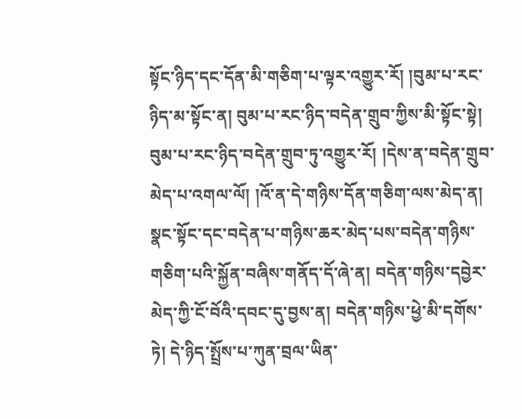སྟོང་ཉིད་དང་དོན་མི་གཅིག་པ་ལྟར་འགྱུར་རོ། །བུམ་པ་རང་ཉིད་མ་སྟོང་ན། བུམ་པ་རང་ཉིད་བདེན་གྲུབ་ཀྱིས་མི་སྟོང་སྟེ། བུམ་པ་རང་ཉིད་བདེན་གྲུབ་ཏུ་འགྱུར་རོ། །དེས་ན་བདེན་གྲུབ་མེད་པ་འགལ་ལོ། །འོ་ན་དེ་གཉིས་དོན་གཅིག་ལས་མེད་ན། སྣང་སྟོང་དང་བདེན་པ་གཉིས་ཆར་མེད་པས་བདེན་གཉིས་གཅིག་པའི་སྐྱོན་བཞིས་གནོད་དོ་ཞེ་ན། བདེན་གཉིས་དབྱེར་མེད་ཀྱི་ངོ་བོའི་དབང་དུ་བྱས་ན། བདེན་གཉིས་ཕྱེ་མི་དགོས་ཏེ། དེ་ཉིད་སྤྲོས་པ་ཀུན་བྲལ་ཡིན་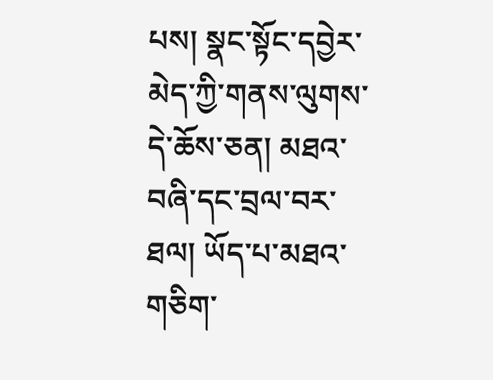པས། སྣང་སྟོང་དབྱེར་མེད་ཀྱི་གནས་ལུགས་
དེ་ཆོས་ཅན། མཐའ་བཞི་དང་བྲལ་བར་ཐལ། ཡོད་པ་མཐའ་གཅིག་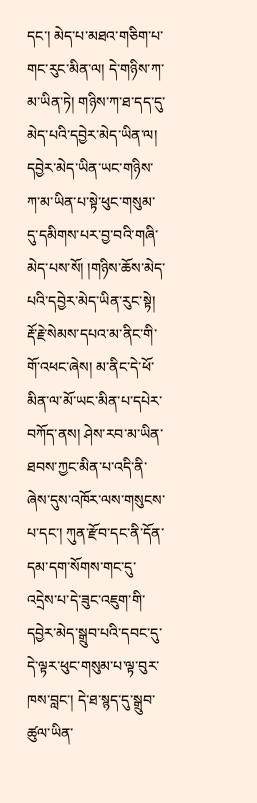དང་། མེད་པ་མཐའ་གཅིག་པ་གང་རུང་མིན་ལ། དེ་གཉིས་ཀ་མ་ཡིན་ཏེ། གཉིས་ཀ་ཐ་དད་དུ་མེད་པའི་དབྱེར་མེད་ཡིན་ལ། དབྱེར་མེད་ཡིན་ཡང་གཉིས་ཀ་མ་ཡིན་པ་སྟེ་ཕུང་གསུམ་དུ་དམིགས་པར་བྱ་བའི་གཞི་མེད་པས་སོ། །གཉིས་ཆོས་མེད་པའི་དབྱེར་མེད་ཡིན་རུང་སྟེ། རྡོ་རྗེ་སེམས་དཔའ་མ་ནིང་གི་གོ་འཕང་ཞེས། མ་ནིང་དེ་ཕོ་མིན་ལ་མོ་ཡང་མིན་པ་དཔེར་བཀོད་ནས། ཤེས་རབ་མ་ཡིན་ཐབས་ཀྱང་མིན་པ་འདི་ནི་ཞེས་དུས་འཁོར་ལས་གསུངས་པ་དང་། ཀུན་རྫོབ་དང་ནི་དོན་དམ་དག་སོགས་གང་དུ་འདྲེས་པ་དེ་ཟུང་འཇུག་གི་དབྱེར་མེད་སྒྲུབ་པའི་དབང་དུ་དེ་ལྟར་ཕུང་གསུམ་པ་ལྟ་བུར་ཁས་བླང་། དེ་ཐ་སྙད་དུ་སྒྲུབ་ཚུལ་ཡིན་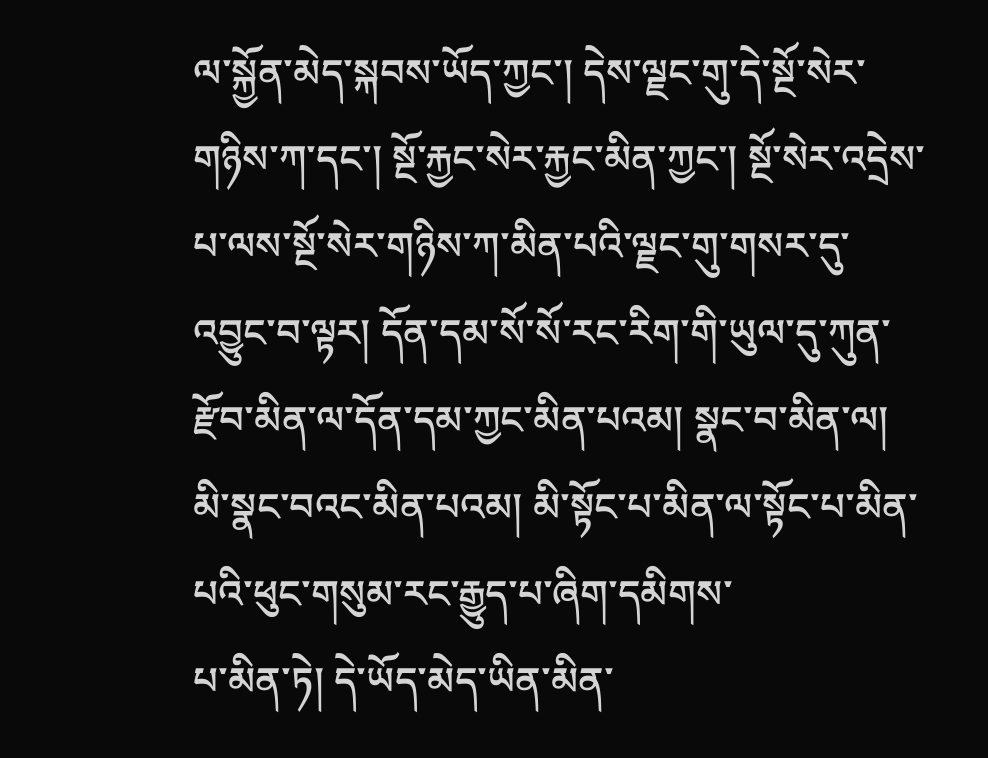ལ་སྐྱོན་མེད་སྐབས་ཡོད་ཀྱང་། དེས་ལྗང་གུ་དེ་སྔོ་སེར་གཉིས་ཀ་དང་། སྔོ་རྐྱང་སེར་རྐྱང་མིན་ཀྱང་། སྔོ་སེར་འདྲེས་པ་ལས་སྔོ་སེར་གཉིས་ཀ་མིན་པའི་ལྗང་གུ་གསར་དུ་འབྱུང་བ་ལྟར། དོན་དམ་སོ་སོ་རང་རིག་གི་ཡུལ་དུ་ཀུན་རྫོབ་མིན་ལ་དོན་དམ་ཀྱང་མིན་པའམ། སྣང་བ་མིན་ལ། མི་སྣང་བའང་མིན་པའམ། མི་སྟོང་པ་མིན་ལ་སྟོང་པ་མིན་པའི་ཕུང་གསུམ་རང་རྒྱུད་པ་ཞིག་དམིགས་
པ་མིན་ཏེ། དེ་ཡོད་མེད་ཡིན་མིན་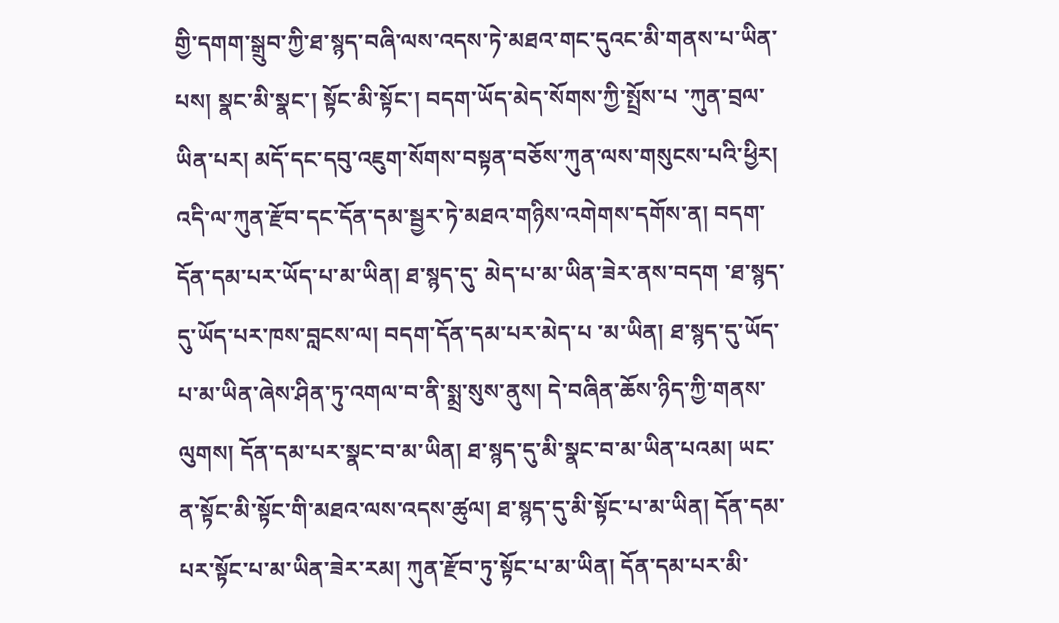གྱི་དགག་སྒྲུབ་ཀྱི་ཐ་སྙད་བཞི་ལས་འདས་ཏེ་མཐའ་གང་དུའང་མི་གནས་པ་ཡིན་པས། སྣང་མི་སྣང་། སྟོང་མི་སྟོང་། བདག་ཡོད་མེད་སོགས་ཀྱི་སྤྲོས་པ ་ཀུན་བྲལ་ཡིན་པར། མདོ་དང་དབུ་འཇུག་སོགས་བསྟན་བཅོས་ཀུན་ལས་གསུངས་པའི་ཕྱིར། འདི་ལ་ཀུན་རྫོབ་དང་དོན་དམ་སྦྱར་ཏེ་མཐའ་གཉིས་འགེགས་དགོས་ན། བདག་དོན་དམ་པར་ཡོད་པ་མ་ཡིན། ཐ་སྙད་དུ་ མེད་པ་མ་ཡིན་ཟེར་ནས་བདག ་ཐ་སྙད་དུ་ཡོད་པར་ཁས་བླངས་ལ། བདག་དོན་དམ་པར་མེད་པ ་མ་ཡིན། ཐ་སྙད་དུ་ཡོད་པ་མ་ཡིན་ཞེས་ཤིན་ཏུ་འགལ་བ་ནི་སྨྲ་སུས་ནུས། དེ་བཞིན་ཆོས་ཉིད་ཀྱི་གནས་ལུགས། དོན་དམ་པར་སྣང་བ་མ་ཡིན། ཐ་སྙད་དུ་མི་སྣང་བ་མ་ཡིན་པའམ། ཡང་ན་སྟོང་མི་སྟོང་གི་མཐའ་ལས་འདས་ཚུལ། ཐ་སྙད་དུ་མི་སྟོང་པ་མ་ཡིན། དོན་དམ་པར་སྟོང་པ་མ་ཡིན་ཟེར་རམ། ཀུན་རྫོབ་ཏུ་སྟོང་པ་མ་ཡིན། དོན་དམ་པར་མི་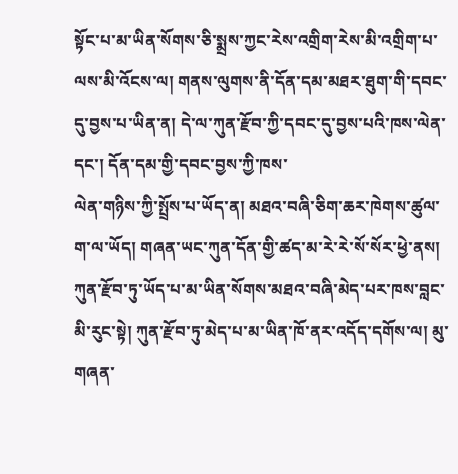སྟོང་པ་མ་ཡིན་སོགས་ཅི་སྨྲས་ཀྱང་རེས་འགྲིག་རེས་མི་འགྲིག་པ་ལས་མི་འོངས་ལ། གནས་ལུགས་ནི་དོན་དམ་མཐར་ཐུག་གི་དབང་དུ་བྱས་པ་ཡིན་ན། དེ་ལ་ཀུན་རྫོབ་ཀྱི་དབང་དུ་བྱས་པའི་ཁས་ལེན་དང་། དོན་དམ་གྱི་དབང་བྱས་ཀྱི་ཁས་
ལེན་གཉིས་ཀྱི་སྤྲོས་པ་ཡོད་ན། མཐའ་བཞི་ཅིག་ཆར་ཁེགས་ཚུལ་ག་ལ་ཡོད། གཞན་ཡང་ཀུན་དོན་གྱི་ཚད་མ་རེ་རེ་སོ་སོར་ཕྱེ་ནས། ཀུན་རྫོབ་ཏུ་ཡོད་པ་མ་ཡིན་སོགས་མཐའ་བཞི་མེད་པར་ཁས་བླང་མི་རུང་སྟེ། ཀུན་རྫོབ་ཏུ་མེད་པ་མ་ཡིན་ཁོ་ནར་འདོད་དགོས་ལ། མུ་གཞན་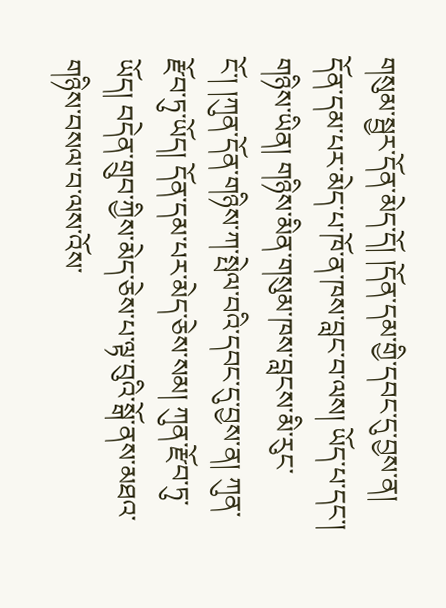གསུམ་སྦྱར་དོན་མེད་དོ། །དོན་དམ་གྱི་དབང་དུ་བྱས་ན། དོན་དམ་པར་མེད་པ་ཁོ་ན་ཁས་བླང་བ་ལས། ཡོད་པ་དང་། གཉིས་ཡིན། གཉིས་མིན་གསུམ་ཁས་བླངས་མི་རུང་ངོ་། །ཀུན་དོན་གཉིས་ཀ་སྤེལ་བའི་དབང་དུ་བྱས་ན། ཀུན་རྫོབ་ཏུ་ཡོད། དོན་དམ་པར་མེད་ཅེས་སམ། ཀུན་རྫོབ་ཏུ་ཡོད། བདེན་གྲུབ་ཀྱིས་མེད་ཅེས་པ་ལྟ་བུའི་སྒོ་ནས་མཐའ་གཉིས་བསལ་བ་ལས་འོས་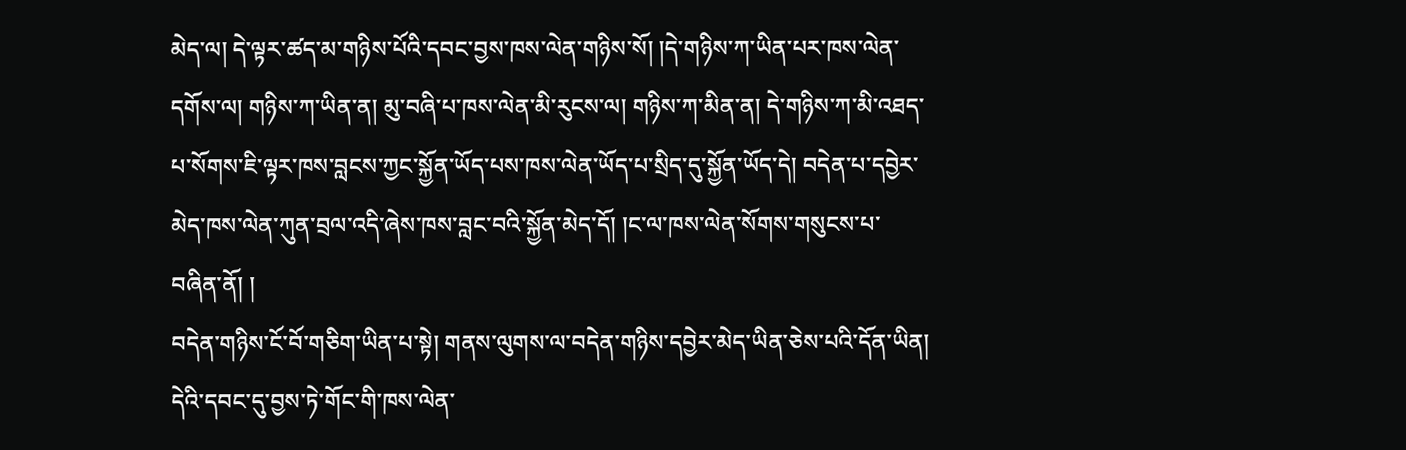མེད་ལ། དེ་ལྟར་ཚད་མ་གཉིས་པོའི་དབང་བྱས་ཁས་ལེན་གཉིས་སོ། །དེ་གཉིས་ཀ་ཡིན་པར་ཁས་ལེན་དགོས་ལ། གཉིས་ཀ་ཡིན་ན། མུ་བཞི་པ་ཁས་ལེན་མི་རུངས་ལ། གཉིས་ཀ་མིན་ན། དེ་གཉིས་ཀ་མི་འཐད་པ་སོགས་ཇི་ལྟར་ཁས་བླངས་ཀྱང་སྐྱོན་ཡོད་པས་ཁས་ལེན་ཡོད་པ་སྲིད་དུ་སྐྱོན་ཡོད་དེ། བདེན་པ་དབྱེར་མེད་ཁས་ལེན་ཀུན་བྲལ་འདི་ཞེས་ཁས་བླང་བའི་སྐྱོན་མེད་དོ། །ང་ལ་ཁས་ལེན་སོགས་གསུངས་པ་བཞིན་ནོ། །
བདེན་གཉིས་ངོ་བོ་གཅིག་ཡིན་པ་སྟེ། གནས་ལུགས་ལ་བདེན་གཉིས་དབྱེར་མེད་ཡིན་ཅེས་པའི་དོན་ཡིན། དེའི་དབང་དུ་བྱས་ཏེ་གོང་གི་ཁས་ལེན་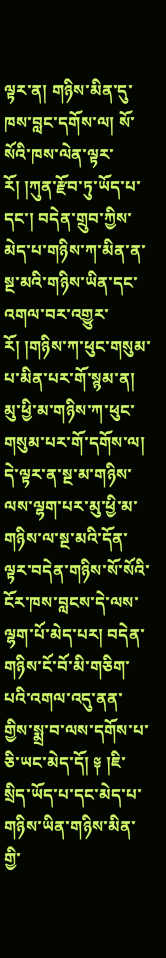ལྟར་ན། གཉིས་མིན་དུ་ཁས་བླང་དགོས་ལ། སོ་སོའི་ཁས་ལེན་ལྟར་རོ། །ཀུན་རྫོབ་ཏུ་ཡོད་པ་དང་། བདེན་གྲུབ་ཀྱིས་མེད་པ་གཉིས་ཀ་མིན་ན་སྔ་མའི་གཉིས་ཡིན་དང་འགལ་བར་འགྱུར་རོ། །གཉིས་ཀ་ཕུང་གསུམ་པ་མིན་པར་གོ་སྙམ་ན། མུ་ཕྱི་མ་གཉིས་ཀ་ཕུང་གསུམ་པར་གོ་དགོས་ལ། དེ་ལྟར་ན་སྔ་མ་གཉིས་ལས་ལྷག་པར་མུ་ཕྱི་མ་གཉིས་ལ་སྔ་མའི་དོན་ལྟར་བདེན་གཉིས་སོ་སོའི་ངོར་ཁས་བླངས་དེ་ལས་ལྷག་པོ་མེད་པར། བདེན་གཉིས་ངོ་བོ་མི་གཅིག་པའི་འགལ་འདུ་ནན་གྱིས་སྨྲ་བ་ལས་དགོས་པ་ཅི་ཡང་མེད་དོ། ༈ །ཇི་སྲིད་ཡོད་པ་དང་མེད་པ་གཉིས་ཡིན་གཉིས་མིན་གྱི་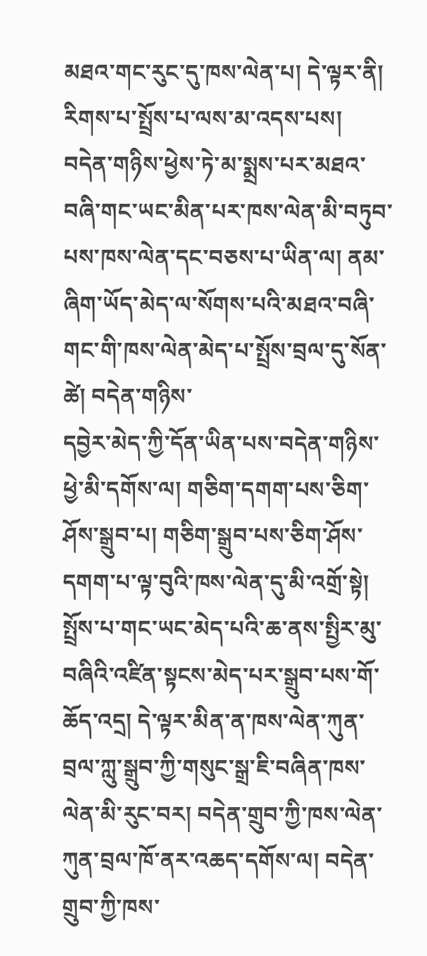མཐའ་གང་རུང་དུ་ཁས་ལེན་པ། དེ་ལྟར་ནི། རིགས་པ་སྤྲོས་པ་ལས་མ་འདས་པས། བདེན་གཉིས་ཕྱེས་ཏེ་མ་སྨྲས་པར་མཐའ་བཞི་གང་ཡང་མིན་པར་ཁས་ལེན་མི་བཏུབ་པས་ཁས་ལེན་དང་བཅས་པ་ཡིན་ལ། ནམ་ཞིག་ཡོད་མེད་ལ་སོགས་པའི་མཐའ་བཞི་གང་གི་ཁས་ལེན་མེད་པ་སྤྲོས་བྲལ་དུ་སོན་ཚེ། བདེན་གཉིས་
དབྱེར་མེད་ཀྱི་དོན་ཡིན་པས་བདེན་གཉིས་ཕྱེ་མི་དགོས་ལ། གཅིག་དགག་པས་ཅིག་ཤོས་སྒྲུབ་པ། གཅིག་སྒྲུབ་པས་ཅིག་ཤོས་དགག་པ་ལྟ་བུའི་ཁས་ལེན་དུ་མི་འགྲོ་སྟེ། སྤྲོས་པ་གང་ཡང་མེད་པའི་ཆ་ནས་སྤྱིར་མུ་བཞིའི་འཛིན་སྟངས་མེད་པར་སྒྲུབ་པས་གོ་ཆོད་འདྲ། དེ་ལྟར་མིན་ན་ཁས་ལེན་ཀུན་བྲལ་ཀླུ་སྒྲུབ་ཀྱི་གསུང་སྒྲ་ཇི་བཞིན་ཁས་ལེན་མི་རུང་བར། བདེན་གྲུབ་ཀྱི་ཁས་ལེན་ཀུན་བྲལ་ཁོ་ནར་འཆད་དགོས་ལ། བདེན་གྲུབ་ཀྱི་ཁས་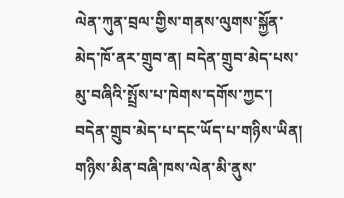ལེན་ཀུན་བྲལ་གྱིས་གནས་ལུགས་སྐྱོན་མེད་ཁོ་ནར་གྲུབ་ན། བདེན་གྲུབ་མེད་པས་མུ་བཞིའི་སྤྲོས་པ་ཁེགས་དགོས་ཀྱང་། བདེན་གྲུབ་མེད་པ་དང་ཡོད་པ་གཉིས་ཡིན། གཉིས་མིན་བཞི་ཁས་ལེན་མི་ནུས་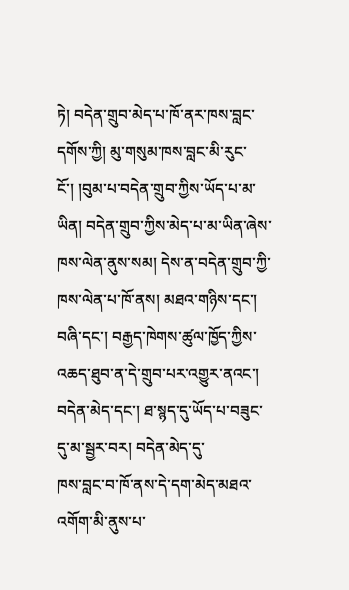ཏེ། བདེན་གྲུབ་མེད་པ་ཁོ་ནར་ཁས་བླང་དགོས་ཀྱི། མུ་གསུམ་ཁས་བླང་མི་རུང་ངོ་། །བུམ་པ་བདེན་གྲུབ་ཀྱིས་ཡོད་པ་མ་ཡིན། བདེན་གྲུབ་ཀྱིས་མེད་པ་མ་ཡིན་ཞེས་ཁས་ལེན་ནུས་སམ། དེས་ན་བདེན་གྲུབ་ཀྱི་ཁས་ལེན་པ་ཁོ་ནས། མཐའ་གཉིས་དང་། བཞི་དང་། བརྒྱད་ཁེགས་ཚུལ་ཁྱོད་ཀྱིས་འཆད་ཐུབ་ན་དེ་གྲུབ་པར་འགྱུར་ནའང་། བདེན་མེད་དང་། ཐ་སྙད་དུ་ཡོད་པ་བཟུང་དུ་མ་སྦྱར་བར། བདེན་མེད་དུ་
ཁས་བླང་བ་ཁོ་ནས་དེ་དག་མེད་མཐའ་འགོག་མི་ནུས་པ་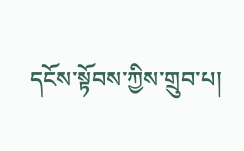དངོས་སྟོབས་ཀྱིས་གྲུབ་པ།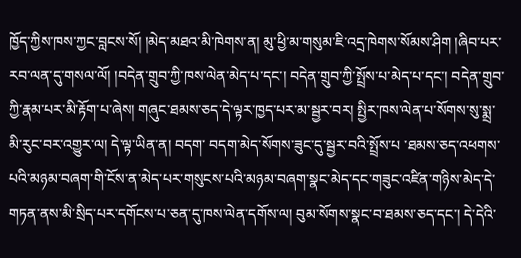ཁྱོད་ཀྱིས་ཁས་ཀྱང་བླངས་སོ། །མེད་མཐའ་མི་ཁེགས་ན། མུ་ཕྱི་མ་གསུམ་ཇི་འདྲ་ཁེགས་སོམས་ཤིག །ཞིབ་པར་རབ་ལན་དུ་གསལ་ལོ། །བདེན་གྲུབ་ཀྱི་ཁས་ལེན་མེད་པ་དང་། བདེན་གྲུབ་ཀྱི་སྤྲོས་པ་མེད་པ་དང་། བདེན་གྲུབ་ཀྱི་རྣམ་པར་མི་རྟོག་པ་ཞེས། གཞུང་ཐམས་ཅད་དེ་ལྟར་ཁྱད་པར་མ་སྦྱར་བར། སྤྱིར་ཁས་ལེན་པ་སོགས་སུ་སྨྲ་མི་རུང་བར་འགྱུར་ལ། དེ་ལྟ་ཡིན་ན། བདག་ བདག་མེད་སོགས་ཟུང་དུ་སྦྱར་བའི་སྤྲོས་པ ་ཐམས་ཅད་འཕགས་པའི་མཉམ་བཞག་གི་ངོས་ན་མེད་པར་གསུངས་པའི་མཉམ་བཞག་སྣང་མེད་དང་གཟུང་འཛིན་གཉིས་མེད་དེ་གཏན་ནས་མི་སྲིད་པར་དགོངས་པ་ཅན་དུ་ཁས་ལེན་དགོས་ལ། བུམ་སོགས་སྣང་བ་ཐམས་ཅད་དང་། དེ་དེའི་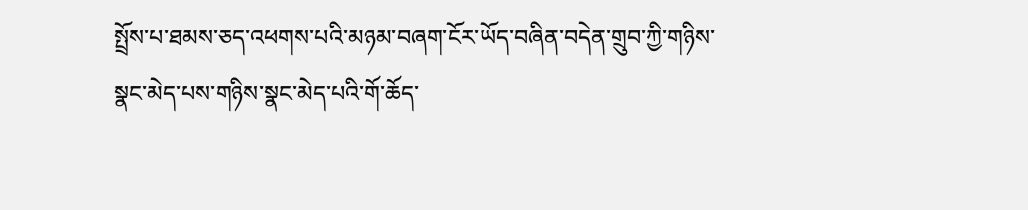སྤྲོས་པ་ཐམས་ཅད་འཕགས་པའི་མཉམ་བཞག་ངོར་ཡོད་བཞིན་བདེན་གྲུབ་ཀྱི་གཉིས་སྣང་མེད་པས་གཉིས་སྣང་མེད་པའི་གོ་ཆོད་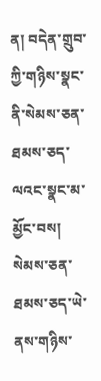ན། བདེན་གྲུབ་ཀྱི་གཉིས་སྣང་ནི་སེམས་ཅན་ཐམས་ཅད་ལའང་སྣང་མ་མྱོང་བས། སེམས་ཅན་ཐམས་ཅད་ཡེ་ནས་གཉིས་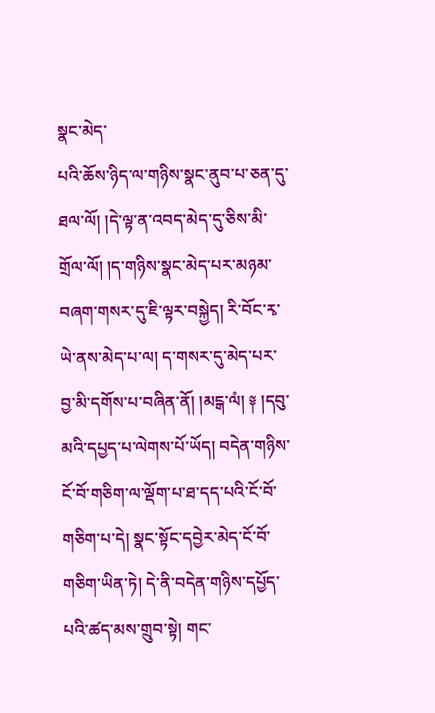སྣང་མེད་
པའི་ཆོས་ཉིད་ལ་གཉིས་སྣང་ནུབ་པ་ཅན་དུ་ཐལ་ལོ། །དེ་ལྟ་ན་འབད་མེད་དུ་ཅིས་མི་གྲོལ་ལོ། །ད་གཉིས་སྣང་མེད་པར་མཉམ་བཞག་གསར་དུ་ཇི་ལྟར་བསྐྱེད། རི་བོང་རྭ་ཡེ་ནས་མེད་པ་ལ། ད་གསར་དུ་མེད་པར་བྱ་མི་དགོས་པ་བཞིན་ནོ། །མངྒ་ལཾ། ༈ །དབུ་མའི་དཔྱད་པ་ལེགས་པོ་ཡོད། བདེན་གཉིས་ངོ་བོ་གཅིག་ལ་ལྡོག་པ་ཐ་དད་པའི་ངོ་བོ་གཅིག་པ་དེ། སྣང་སྟོང་དབྱེར་མེད་ངོ་བོ་གཅིག་ཡིན་ཏེ། དེ་ནི་བདེན་གཉིས་དཔྱོད་པའི་ཚད་མས་གྲུབ་སྟེ། གང་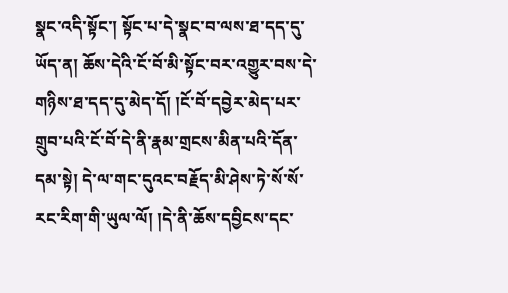སྣང་འདི་སྟོང་། སྟོང་པ་དེ་སྣང་བ་ལས་ཐ་དད་དུ་ཡོད་ན། ཆོས་དེའི་ངོ་བོ་མི་སྟོང་བར་འགྱུར་བས་དེ་གཉིས་ཐ་དད་དུ་མེད་དོ། །ངོ་བོ་དབྱེར་མེད་པར་གྲུབ་པའི་ངོ་བོ་དེ་ནི་རྣམ་གྲངས་མིན་པའི་དོན་དམ་སྟེ། དེ་ལ་གང་དུའང་བརྗོད་མི་ཤེས་ཏེ་སོ་སོ་རང་རིག་གི་ཡུལ་ལོ། །དེ་ནི་ཆོས་དབྱིངས་དང་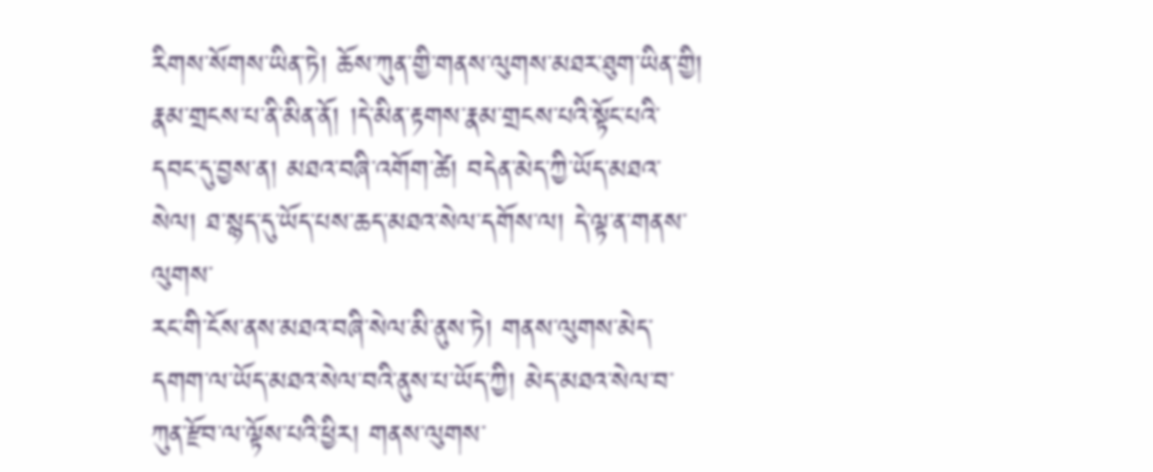རིགས་སོགས་ཡིན་ཏེ། ཆོས་ཀུན་གྱི་གནས་ལུགས་མཐར་ཐུག་ཡིན་གྱི། རྣམ་གྲངས་པ་ནི་མིན་ནོ། །དེ་མིན་རྟགས་རྣམ་གྲངས་པའི་སྟོང་པའི་དབང་དུ་བྱས་ན། མཐའ་བཞི་འགོག་ཚེ། བདེན་མེད་ཀྱི་ཡོད་མཐའ་སེལ། ཐ་སྙད་དུ་ཡོད་པས་ཆད་མཐའ་སེལ་དགོས་ལ། དེ་ལྟ་ན་གནས་ལུགས་
རང་གི་ངོས་ནས་མཐའ་བཞི་སེལ་མི་ནུས་ཏེ། གནས་ལུགས་མེད་དགག་ལ་ཡོད་མཐའ་སེལ་བའི་ནུས་པ་ཡོད་ཀྱི། མེད་མཐའ་སེལ་བ་ཀུན་རྫོབ་ལ་ལྟོས་པའི་ཕྱིར། གནས་ལུགས་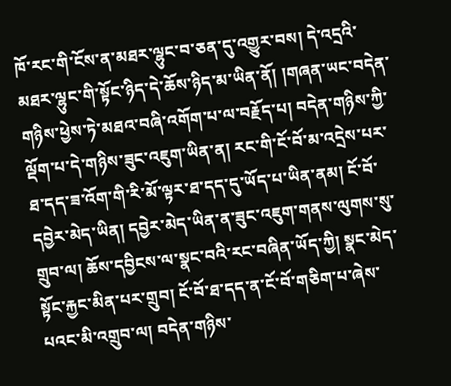ཁོ་རང་གི་ངོས་ན་མཐར་ལྷུང་བ་ཅན་དུ་འགྱུར་བས། དེ་འདྲའི་མཐར་ལྷུང་གི་སྟོང་ཉིད་དེ་ཆོས་ཉིད་མ་ཡིན་ནོ། །གཞན་ཡང་བདེན་གཉིས་ཕྱེས་ཏེ་མཐའ་བཞི་འགོག་པ་ལ་བརྗོད་པ། བདེན་གཉིས་ཀྱི་ལྡོག་པ་དེ་གཉིས་ཟུང་འཇུག་ཡིན་ན། རང་གི་ངོ་བོ་མ་འདྲེས་པར་ཐ་དད་ཟ་འོག་གི་རི་མོ་ལྟར་ཐ་དད་དུ་ཡོད་པ་ཡིན་ནམ། ངོ་བོ་དབྱེར་མེད་ཡིན། དབྱེར་མེད་ཡིན་ན་ཟུང་འཇུག་གནས་ལུགས་སུ་གྲུབ་ལ། ཆོས་དབྱིངས་ལ་སྣང་བའི་རང་བཞིན་ཡོད་ཀྱི། སྣང་མེད་སྟོང་རྐྱང་མིན་པར་གྲུབ། ངོ་བོ་ཐ་དད་ན་ངོ་བོ་གཅིག་པ་ཞེས་པའང་མི་འགྲུབ་ལ། བདེན་གཉིས་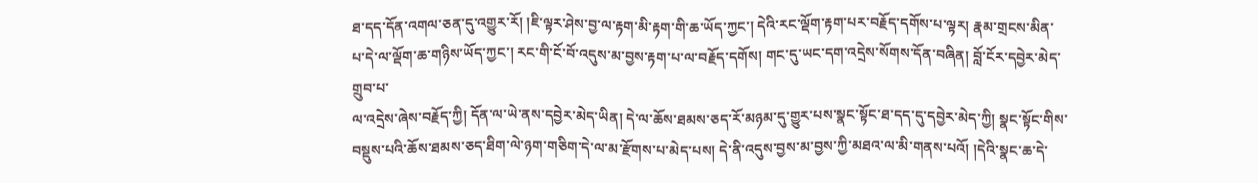ཐ་དད་དོན་འགལ་ཅན་དུ་འགྱུར་རོ། །ཇི་ལྟར་ཤེས་བྱ་ལ་རྟག་མི་རྟག་གི་ཆ་ཡོད་ཀྱང་། དེའི་རང་ལྡོག་རྟག་པར་བརྗོད་དགོས་པ་ལྟར། རྣམ་གྲངས་མིན་པ་དེ་ལ་ལྡོག་ཆ་གཉིས་ཡོད་ཀྱང་། རང་གི་ངོ་བོ་འདུས་མ་བྱས་རྟག་པ་ལ་བརྗོད་དགོས། གང་དུ་ཡང་དག་འདྲེས་སོགས་དོན་བཞིན། བློ་ངོར་དབྱེར་མེད་གྲུབ་པ་
ལ་འདྲེས་ཞེས་བརྗོད་ཀྱི། དོན་ལ་ཡེ་ནས་དབྱེར་མེད་ཡིན། དེ་ལ་ཆོས་ཐམས་ཅད་རོ་མཉམ་དུ་གྱུར་པས་སྣང་སྟོང་ཐ་དད་དུ་དབྱེར་མེད་ཀྱི། སྣང་སྟོང་གིས་བསྡུས་པའི་ཆོས་ཐམས་ཅད་ཐིག་ལེ་ཉག་གཅིག་དེ་ལ་མ་རྫོགས་པ་མེད་པས། དེ་ནི་འདུས་བྱས་མ་བྱས་ཀྱི་མཐའ་ལ་མི་གནས་པའོ། །དེའི་སྣང་ཆ་དེ་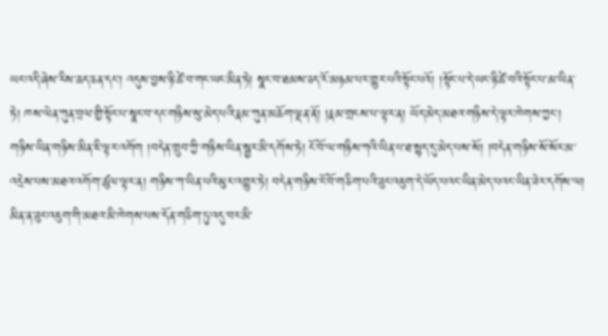ཡང་འདི་ཞེས་རིས་ཆད་ཅན་དང་། འདུས་བྱས་ཉི་ཚེ་བ་གང་ཡང་མིན་ཏེ། སྣང་བ་ཐམས་ཅད་རོ་མཉམ་པར་གྱུར་པའི་སྟོང་པའོ། །སྟོང་པ་དེ་ཡང་ཉི་ཚེ་བའི་སྟོང་པ་མ་ཡིན་ཏེ། ཁས་ལེན་ཀུན་བྲལ་གྱི་སྟོང་པ་སྣང་བ་དང་གཉིས་སུ་མེད་པའི་རྣམ་ཀུན་མཆོག་ལྡན་ནོ། །རྣམ་གྲངས་པ་ལྟར་ན། ཡོད་མེད་མཐའ་གཉིས་དེ་ལྟར་ཁེགས་ཀྱང་། གཉིས་ཡིན་གཉིས་མིན་ཇི་ལྟར་འགོག །བདེན་གྲུབ་ཀྱི་གཉིས་ཡིན་སྦྱར་མི་དགོས་ཏེ། ངོ་བོ་ལ་གཉིས་ཀའི་ཡིན་པ་ཐ་སྙད་དུ་མེད་པས་སོ། །བདེན་གཉིས་སོ་སོར་མ་འདྲེས་པས་མཐའ་འགོག་ཚུལ་ལྟར་ན། གཉིས་ཀ་ཡིན་པའི་མུར་འགྱུར་ཏེ། བདེན་གཉིས་ངོ་བོ་གཅིག་པའི་ཟུང་འཇུག་དེ་ཡོད་པའང་ཡིན་མེད་པའང་ཡིན་ཟེར་དགོས་ལ། མིན་ན་ཟུང་འཇུག་གི་མཐའ་མི་ཁེགས་པས་དོན་གཅིག་ཏུ་འདུ་བར་མི་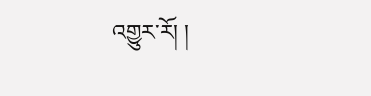འགྱུར་རོ། །